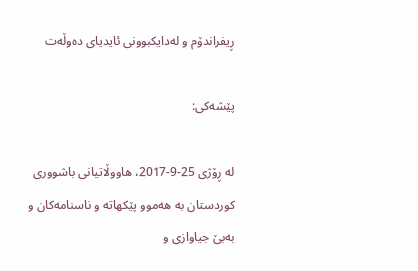ڕیفراندۆم و له‌دایكبوونی ئایدیای ده‌وڵه‌ت

پێشه‌كی:

له‌ ڕۆژی 25-9-2017، هاووڵاتیانی باشووری كوردستان به‌ هه‌موو پێكهاته‌ و ناسنامه‌كان و به‌بێ جیاوازی و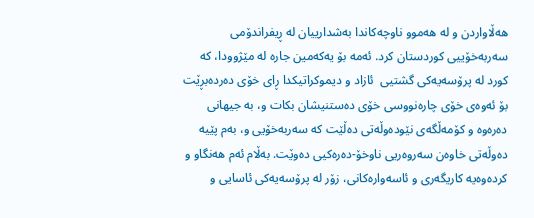هه‌ڵاواردن و له ‌هه‌موو ناوچه‌كاندا به‌شدارییان له‌ ڕیفراندۆمی سه‌ربه‌خۆییی كوردستان كرد. ئه‌مه‌ بۆ یه‌كه‌مین جاره‌ له‌ مێژوودا، كه‌ كورد له‌‌ پرۆسه‌یه‌كی گشتیی  ئازاد و دیموكراتیكدا ڕای خۆی ده‌رده‌بڕێت بۆ ئه‌وه‌ی‌ خۆی چاره‌نووسی خۆی ده‌ستنیشان بكات و، به‌ جیهانی ده‌ره‌وه و كۆمه‌ڵگه‌ی نێوده‌وڵه‌تی ده‌ڵێت كه‌ سه‌ربه‌خۆیی و، به‌م پێیه‌ ده‌وڵه‌تی خاوه‌ن سه‌روه‌ریی ناوخۆ-ده‌ره‌كیی ده‌وێت. به‌ڵام ئه‌م هه‌نگاو و كرده‌وه‌یه‌ كاریگه‌ری و ئاسه‌واره‌كانی، زۆر له‌ پرۆسه‌یه‌كی ئاسایی و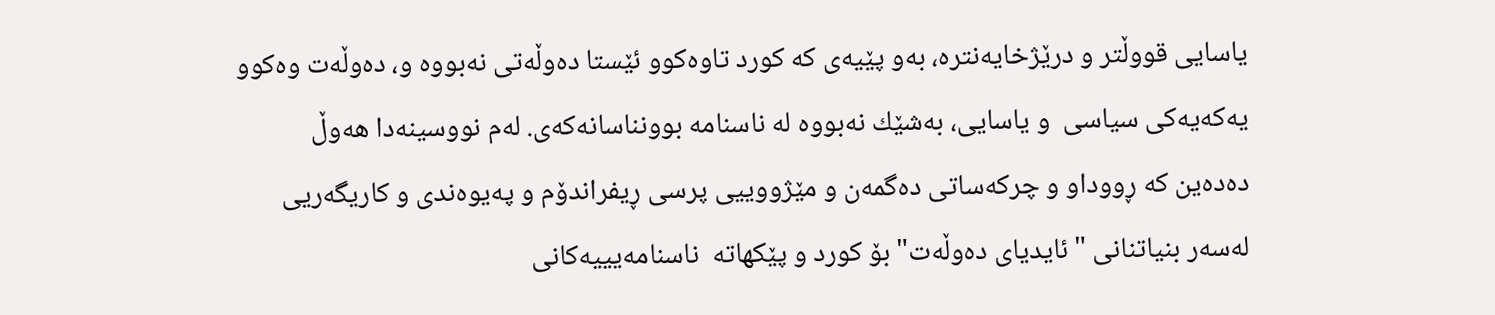یاسایی قووڵتر و درێژخایه‌نتره‌، به‌و پێیه‌ی كه‌ كورد تاوه‌كوو ئێستا ده‌وڵه‌تی نه‌بووه‌ و، ده‌وڵه‌ت وه‌كوو یه‌كه‌یه‌كی سیاسی  و یاسایی، به‌شێك نه‌بووه‌ له‌ ناسنامه‌ بوونناسانه‌كه‌ی. له‌م نووسینه‌دا هه‌وڵ ده‌ده‌ین كه‌ ڕووداو و چركه‌ساتی ده‌گمه‌ن و مێژووییی پرسی ڕیفراندۆم و په‌یوه‌ندی و كاریگه‌ریی له‌سه‌ر‌ بنیاتنانی "ئایدیای ده‌وڵه‌ت" بۆ كورد و پێكهاته‌  ناسنامه‌یییه‌كانی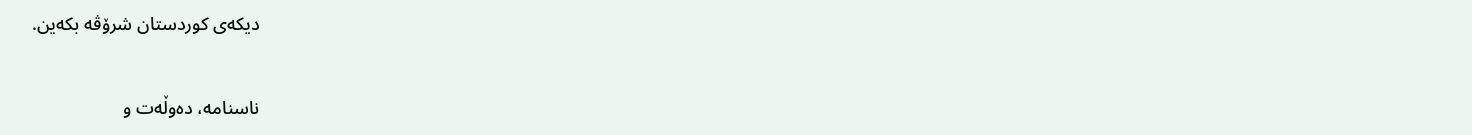دیكه‌ی كوردستان شرۆڤه‌ بكه‌ین.

ناسنامه‌، ده‌وڵه‌ت و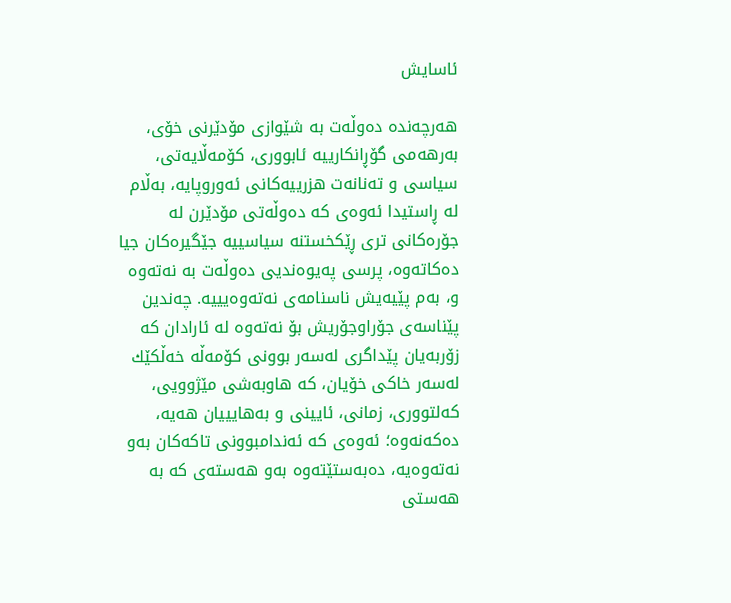ئاسایش

هه‌رچه‌نده‌ ده‌وڵه‌ت به ‌شێوازی مۆدێرنی خۆی، به‌رهه‌می گۆڕانكارییه ئابووری،‌ كۆمه‌ڵایه‌تی، سیاسی و ته‌نانه‌ت هزرییه‌كانی ئه‌وروپایه‌، به‌ڵام له ‌ڕاستیدا ئه‌وه‌ی كه‌ ده‌وڵه‌تی مۆدێرن له‌ جۆره‌كانی تری ڕێكخستنه‌ سیاسییه‌ جێگیره‌كان جیا ده‌كاته‌وه‌، پرسی په‌یوه‌ندیی ده‌وڵه‌ت به‌ نه‌ته‌وه‌ و، به‌م پێیه‌یش ناسنامه‌ی نه‌ته‌وه‌یییه‌. چه‌ندین پێناسه‌ی جۆراوجۆریش بۆ نه‌ته‌وه‌ له‌ ئارادان‌ كه‌ زۆربه‌یان پێداگری له‌سه‌ر بوونی كۆمه‌ڵه‌ خه‌ڵكێك له‌سه‌ر خاكی خۆیان، كه‌ هاوبه‌شی مێژوویی، كه‌لتووری، زمانی، ئایینی و به‌هایییان هه‌یه‌، ده‌كه‌نه‌وه‌؛ ئه‌وه‌ی كه‌ ئه‌ندامبوونی تاكه‌كان به‌و نه‌ته‌وه‌یه،‌ ده‌به‌ستێته‌وه‌ به‌و هه‌سته‌ی كه‌ به‌ هه‌ستی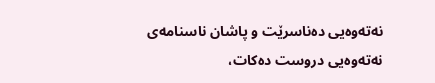نه‌ته‌وه‌یی ده‌ناسرێت و پاشان ناسنامه‌ی نه‌ته‌وه‌یی دروست ده‌كات،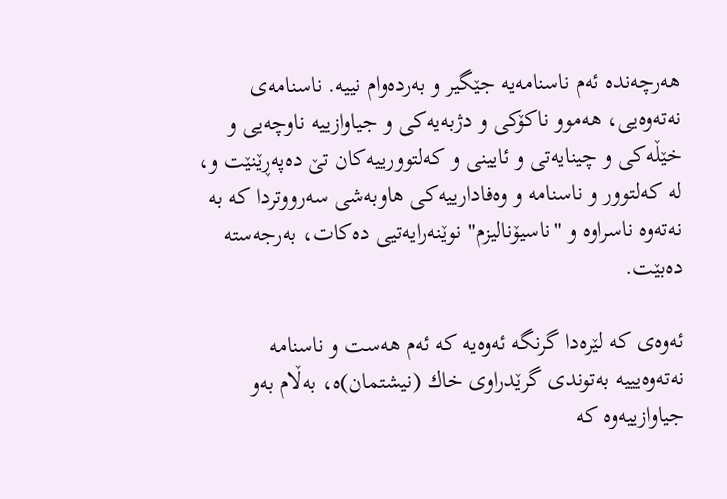هه‌رچه‌نده‌ ئه‌م ناسنامه‌یه‌ جێگیر و به‌رده‌وام نییه‌. ناسنامه‌ی نه‌ته‌وه‌یی، هه‌موو ناكۆكی و دژبه‌یه‌كی و جیاوازییه‌ ناوچه‌یی و خێڵه‌كی و چینایه‌تی و ئایینی و كه‌لتوورییه‌كان تێ ده‌په‌ڕێنێت و، له‌ كه‌لتوور و ناسنامه‌ و وه‌فادارییه‌كی هاوبه‌شی سه‌رووتردا كه‌ به‌ نه‌ته‌وه‌ ناسراوه‌ و "ناسیۆنالیزم" نوێنه‌رایه‌تیی ده‌كات، به‌رجه‌سته‌ ده‌بێت.

ئه‌وه‌ی كه‌ لێره‌دا گرنگه‌ ئه‌وه‌یه‌ كه‌ ئه‌م هه‌ست و ناسنامه‌ نه‌ته‌وه‌یییه‌ به‌توندی گرێدراوی خاك (نیشتمان‌)ه‌، به‌ڵام به‌و جیاوازییه‌وه‌ كه‌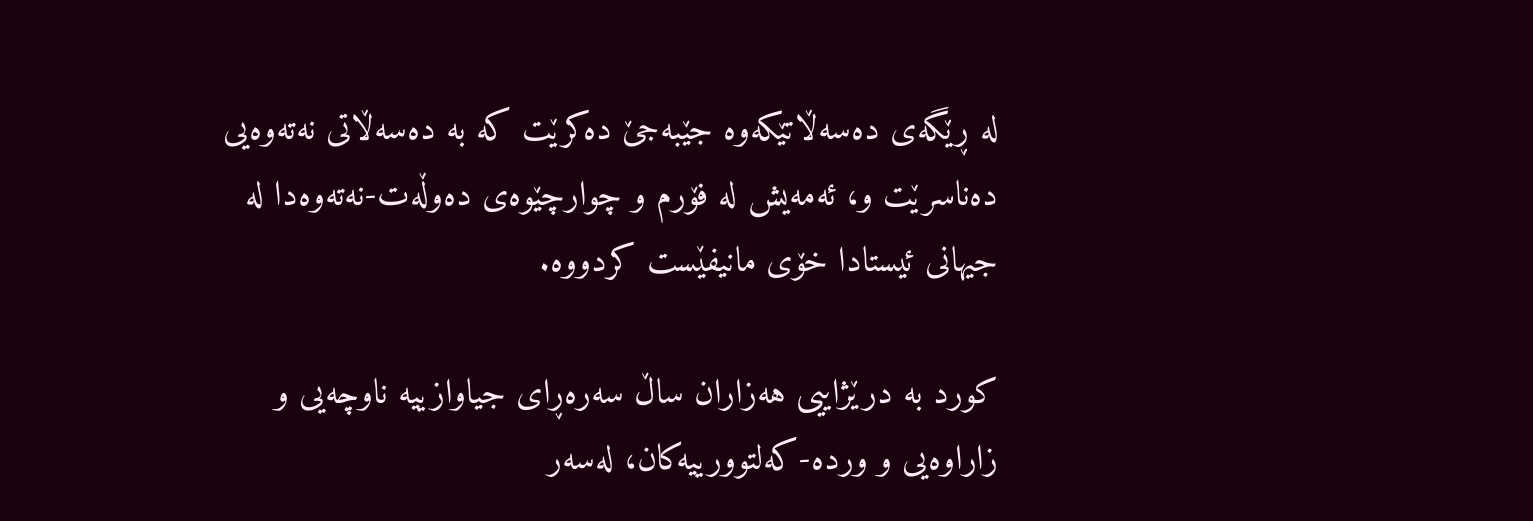له‌ ڕێگه‌ی ده‌سه‌ڵاتێكه‌وه‌ جێبه‌جێ ده‌كرێت كه‌ به ‌ده‌سه‌ڵاتی نه‌ته‌وه‌یی ده‌ناسرێت و، ئه‌مه‌یش له‌ فۆرم و چوارچێوه‌ی ده‌وڵه‌ت-نه‌ته‌وه‌دا له‌ جیهانی ئیستادا خۆی مانیفێست كردووه‌.

كورد به‌ درێژاییی هه‌زاران ساڵ سه‌ره‌ڕای جیاوازییه‌ ناوچه‌یی و زاراوه‌یی و ورده‌-كه‌لتوورییه‌كان، له‌سه‌ر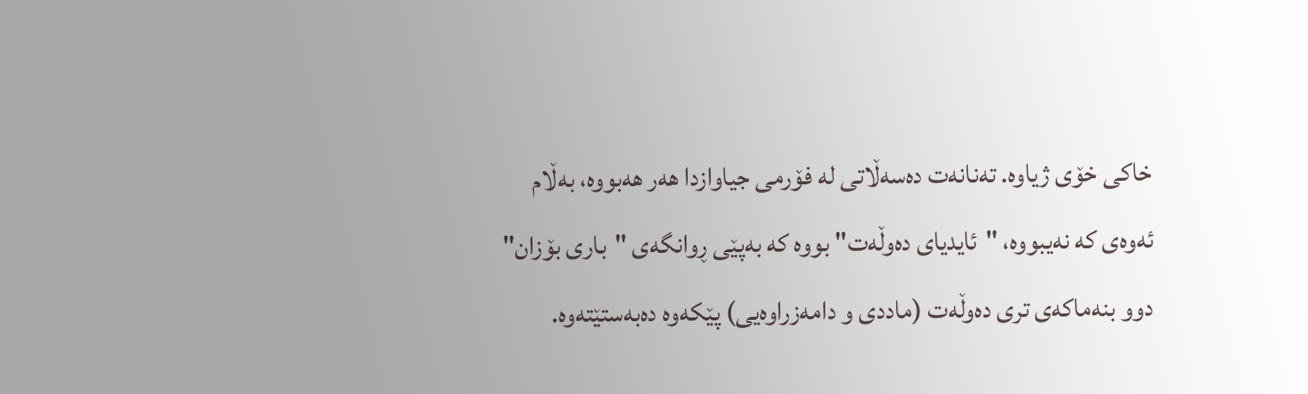خاكی خۆی ژیاوه‌. ته‌نانه‌ت ده‌سه‌ڵاتی له‌ فۆرمی جیاوازدا هه‌ر هه‌بووه،‌ به‌ڵام ئه‌وه‌ی كه نه‌یبووه، "ئایدیای ده‌وڵه‌ت" بووه‌ كه‌ به‌پێی ڕوانگه‌ی "باری بۆزان" دوو بنه‌ماكه‌ی تری ده‌وڵه‌ت (ماددی و دامه‌زراوه‌یی) پێكه‌وه‌ ده‌به‌ستێته‌وه‌.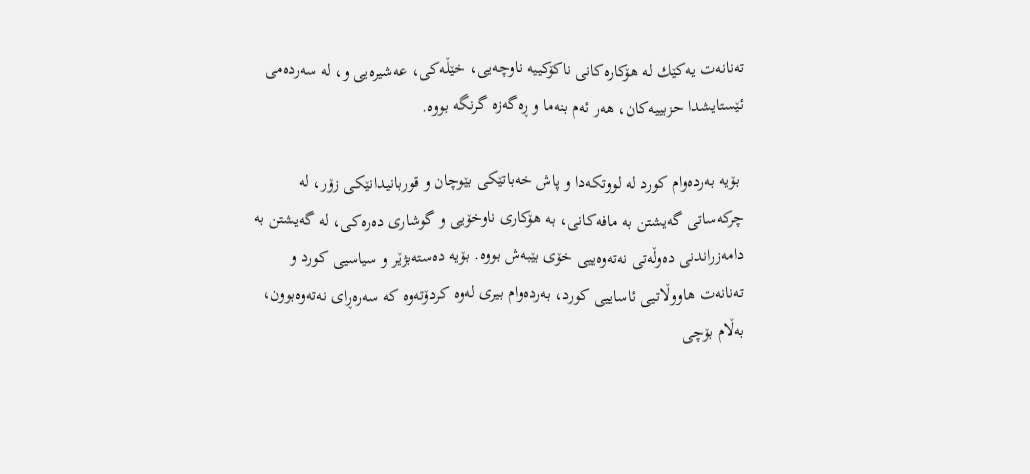ته‌نانه‌ت یه‌كێك له‌ هۆكاره‌كانی ناكۆكییه‌ ناوچه‌یی، خێڵه‌كی، عه‌شیره‌یی و، له‌ سه‌رده‌می ئێستایشدا حزبییه‌كان‌، هه‌ر ئه‌م بنه‌ما و ڕه‌گه‌زه‌ گرنگه‌ بووه‌.

 بۆیه‌ به‌رده‌وام كورد له‌ لووتكه‌دا و پاش خه‌باتێكی بێوچان و قوربانیدانێكی زۆر، له‌ چركه‌ساتی گه‌یشتن به‌ مافه‌كانی، به‌ هۆكاری ناوخۆیی و گوشاری ده‌ره‌كی، له‌ گه‌یشتن به‌ دامه‌زراندنی ده‌وڵه‌تی نه‌ته‌وه‌ییی خۆی بێبه‌ش بووه‌. بۆیه‌ ده‌سته‌بژێر و سیاسیی كورد و ته‌نانه‌ت هاووڵاتیی ئاساییی كورد، به‌رده‌وام بیری له‌وه‌ كردۆته‌وه‌ كه‌ سه‌ره‌ڕای نه‌ته‌وه‌بوون، به‌ڵام بۆچی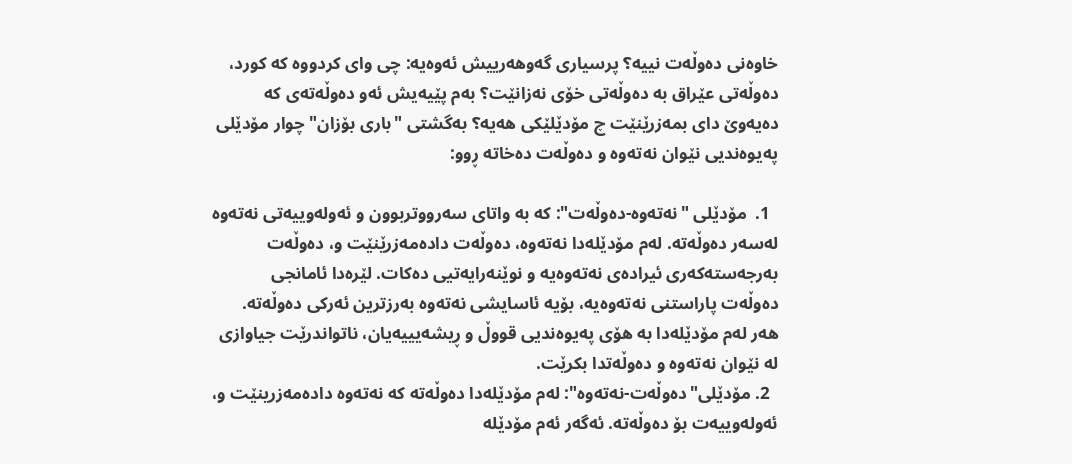خاوه‌نی ده‌وڵه‌ت نییه‌؟ پرسیاری گه‌وهه‌رییش ئه‌وه‌یه‌: چی وای كردووه‌ كه‌ كورد، ده‌وڵه‌تی عێراق به‌ ده‌وڵه‌تی خۆی نه‌زانێت؟ به‌م پێیه‌یش ئه‌و ده‌وڵه‌ته‌ی كه‌ ده‌یه‌وێ دای بمه‌زرێنێت چ مۆدێلێكی هه‌یه‌؟ به‌گشتی "باری بۆزان" چوار مۆدێلی په‌یوه‌ندیی نێوان نه‌ته‌وه‌ و ده‌وڵه‌ت ده‌خاته‌ ڕوو:

  1.  مۆدێلی "نه‌ته‌وه‌-ده‌وڵه‌ت": كه‌ به ‌واتای سه‌رووتربوون و ئه‌وله‌وییه‌تی نه‌ته‌وه‌ له‌سه‌ر ده‌وڵه‌ته‌. له‌م مۆدێله‌دا نه‌ته‌وه،‌ ده‌وڵه‌ت داده‌مه‌زرێنێت و، ده‌وڵه‌ت به‌رجه‌سته‌كه‌ری ئیراده‌ی نه‌ته‌وه‌یه‌ و نوێنه‌رایه‌تیی ده‌كات. لێره‌دا ئامانجی ده‌وڵه‌ت پاراستنی نه‌ته‌وه‌یه‌، بۆیه‌ ئاسایشی نه‌ته‌وه‌ به‌رزترین ئه‌ركی ده‌وڵه‌ته‌. هه‌ر له‌م مۆدێله‌دا به‌ هۆی په‌یوه‌ندیی قووڵ و ڕیشه‌یییه‌یان، ناتواندرێت جیاوازی له‌ نێوان نه‌ته‌وه‌ و ده‌وڵه‌تدا بكرێت.
  2. مۆدێلی"ده‌وڵه‌ت-نه‌ته‌وه‌": له‌م مۆدێله‌دا ده‌وڵه‌ته‌ كه‌ نه‌ته‌وه‌ داده‌مه‌زرینێت و، ئه‌وله‌وییه‌ت بۆ‌ ده‌وڵه‌ته‌. ئه‌گه‌ر ئه‌م مۆدێله‌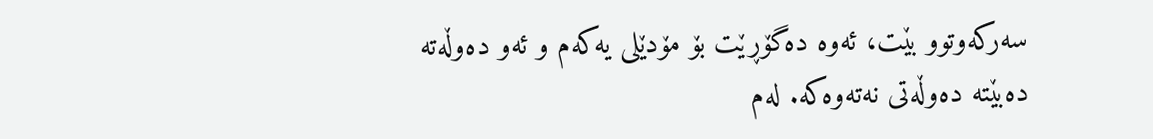سه‌ركه‌وتوو بێت، ئه‌وه‌ ده‌گۆڕێت بۆ مۆدێلی یه‌كه‌م و ئه‌و ده‌وڵه‌‌ته‌ ده‌بێته‌ ده‌وڵه‌تی نه‌ته‌وه‌كه‌. له‌م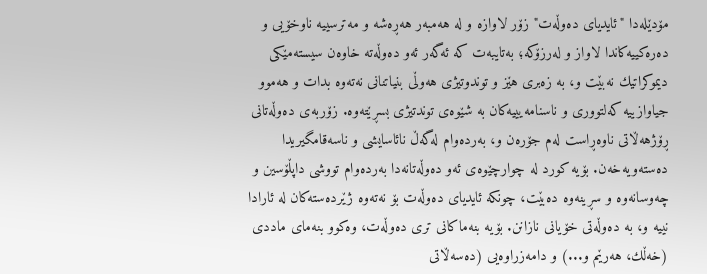مۆدێله‌دا "ئایدیای ده‌وڵه‌ت" زۆر لاوازه‌ و له ‌هه‌مبه‌ر هه‌ڕه‌شه‌ و مه‌ترسییه‌ ناوخۆیی و ده‌ره‌كییه‌كاندا لاواز و له‌رزۆكه‌؛ به‌تایبه‌ت كه‌ ئه‌گه‌ر ئه‌و ده‌وڵه‌ته‌ خاوه‌ن سیسته‌مێكی دیموكراتیك نه‌بێت و، به‌ زه‌بری هێز و توندوتیژی هه‌وڵی بنیاتنانی نه‌ته‌وه‌ بدات و هه‌موو جیاوازییه‌ كه‌لتووری و ناسنامه‌یییه‌كان به ‌شێوه‌ی توندتیژی بسڕێته‌وه‌. زۆربه‌ی ده‌وڵه‌تانی ڕۆژهه‌ڵاتی ناوه‌ڕاست له‌م جۆره‌ن و، به‌رده‌وام له‌گه‌ڵ نائاسایشی و ناسه‌قامگیریدا ده‌سته‌ویه‌خه‌ن. بۆیه‌ كورد له‌ چوارچێوه‌ی ئه‌و ده‌وڵه‌تانه‌دا به‌رده‌وام تووشی داپڵۆسین و چه‌وسانه‌وه و‌ سڕینه‌وه‌ ده‌بێت، چونكه‌ ئایدیای ده‌وڵه‌ت بۆ نه‌ته‌وه‌ ژێرده‌سته‌كان له‌ ئارادا نییه‌ و، به‌ ده‌وڵه‌تی خۆیانی نازانن. بۆیه‌ بنه‌ماكانی تری ده‌وڵه‌ت، وه‌كوو بنه‌مای ماددی (خه‌ڵك، هه‌رێم و...) و دامه‌زراوه‌یی (ده‌سه‌ڵاتی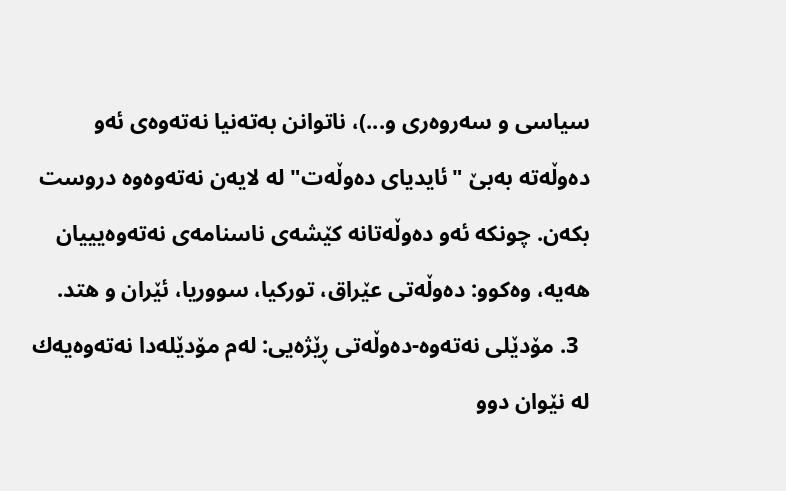سیاسی و سه‌روه‌ری و...)، ناتوانن به‌ته‌نیا نه‌ته‌وه‌ی ئه‌و ده‌وڵه‌ته‌ به‌بێ "ئایدیای ده‌وڵه‌ت" له ‌لایه‌ن نه‌ته‌وه‌وه‌ دروست بكه‌ن. چونكه‌ ئه‌و ده‌وڵه‌تانه‌ كێشه‌ی ناسنامه‌ی نه‌ته‌وه‌یییان هه‌یه‌، وه‌كوو: ده‌وڵه‌تی عێراق، توركیا، سووریا، ئێران و هتد.
  3. مۆدێلی نه‌ته‌وه‌-ده‌وڵه‌تی ڕێژه‌یی: له‌م مۆدێله‌دا نه‌ته‌وه‌یه‌ك له‌ نێوان دوو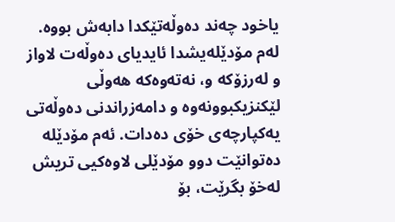یاخود چه‌ند ده‌وڵه‌تێكدا دابه‌ش بووه‌. له‌م مۆدێله‌یشدا ئایدیای ده‌وڵه‌ت لاواز و له‌رزۆكه‌ و، نه‌ته‌وه‌كه‌ هه‌وڵی لێكنزیكبوونه‌وه‌ و دامه‌زراندنی ده‌وڵه‌تی یه‌كپارچه‌ی خۆی ده‌دات. ئه‌م مۆدێله‌ ده‌توانێت دوو مۆدێلی لاوه‌كیی تریش له‌خۆ بگرێت، بۆ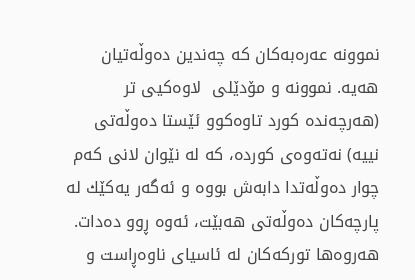نموونه‌ عه‌ره‌به‌كان كه‌ چه‌ندین ده‌وڵه‌تیان هه‌یه‌. نموونه‌ و مۆدێلی  لاوه‌كیی تر (هه‌رچه‌نده‌ كورد تاوه‌كوو ئێستا ده‌وڵه‌تی نییه‌) نه‌ته‌وه‌ی كورده،‌ كه‌ له‌ نێوان لانی كه‌م چوار ده‌وڵه‌تدا دابه‌ش بووه و ئه‌گه‌ر یه‌كێك له‌ پارچه‌كان ده‌وڵه‌تی هه‌بێت، ئه‌وه‌ ڕوو ده‌دات‌. هه‌روه‌ها توركه‌كان له‌ ئاسیای ناوه‌ڕاست و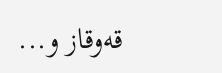قه‌وقاز و...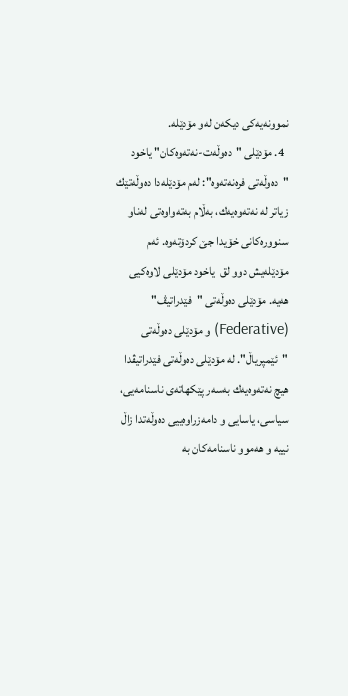نموونه‌یه‌كی دیكه‌ن له‌و مۆدێله‌.
  4. مۆدێلی "ده‌وڵه‌ت-نه‌ته‌وه‌كان" یاخود "ده‌وڵه‌تی فره‌نه‌ته‌وه‌": له‌م مۆدێله‌دا ده‌وڵه‌تێك زیاتر له‌ نه‌ته‌وه‌یه‌ك، به‌ڵام به‌ته‌واوه‌تی له‌ناو سنووره‌كانی خۆیدا جێ كردۆته‌وه‌. ئه‌م مۆدێله‌یش دوو لق  یاخود مۆدێلی لاوه‌كیی هه‌یه‌. مۆدێلی ده‌وڵه‌تی "فێدراتیڤ" (Federative) و مۆدێلی ده‌وڵه‌تی "ئێمپریاڵ". له‌ مۆدێلی ده‌وڵه‌تی فێدراتیڤدا هیچ نه‌ته‌وه‌یه‌ك به‌سه‌ر پێكهاته‌ی ناسنامه‌یی، سیاسی، یاسایی و دامه‌زراوه‌ییی ده‌وڵه‌تدا زاڵ نییه‌ و هه‌موو ناسنامه‌كان به‌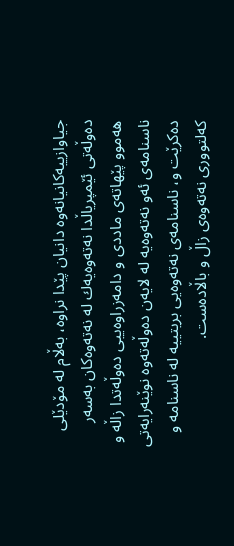جیاوازییه‌كانیانه‌وه‌ دانیان پێدا نراوه‌، به‌ڵام له‌ مۆدێلی ده‌وڵه‌تی ئێمپریاڵدا نه‌ته‌وه‌یه‌ك له‌ نه‌ته‌وه‌كان به‌سه‌ر هه‌موو پێهاته‌ی ماددی و دامه‌زراوه‌ییی ده‌وڵه‌تدا زاڵه‌ و ناسنامه‌ی ئه‌و نه‌ته‌وه‌یه‌ له ‌لایه‌ن ده‌وڵه‌ته‌وه‌ نوێنه‌رایه‌تی ده‌كرێت و، ناسنامه‌ی نه‌ته‌وه‌یی بریتییه‌ له‌ ناسنامه‌ و كه‌لتووری نه‌ته‌وه‌ی زاڵ و باڵاده‌ست.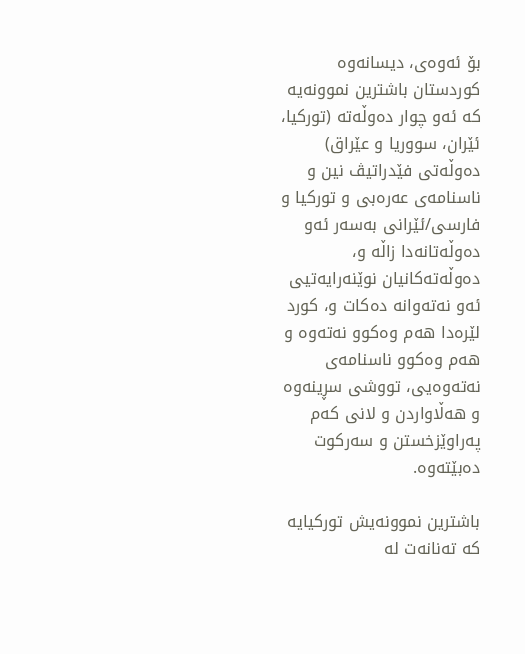بۆ ئه‌وه‌ی، دیسانه‌وه‌ كوردستان باشترین نموونه‌یه‌ كه‌ ئه‌و چوار ده‌وڵه‌ته‌ (توركیا، ئێران، سووریا و عێراق) ده‌وڵه‌تی فێدراتیڤ نین و ناسنامه‌ی عه‌ره‌بی و توركیا و فارسی/ئێرانی به‌سه‌ر ئه‌و ده‌وڵه‌تانه‌دا زاڵه‌ و، ده‌وڵه‌ته‌كانیان نوێنه‌رایه‌تیی ئه‌و نه‌ته‌وانه‌ ده‌كات و، كورد لێره‌دا هه‌م وه‌كوو نه‌ته‌وه‌ و هه‌م وه‌كوو ناسنامه‌ی نه‌ته‌وه‌یی، تووشی سڕینه‌وه‌ و هه‌ڵاواردن و لانی كه‌م په‌راوێزخستن و سه‌ركوت ده‌بێته‌وه‌.

باشترین نموونه‌یش توركیایه‌ كه‌ ته‌نانه‌ت له‌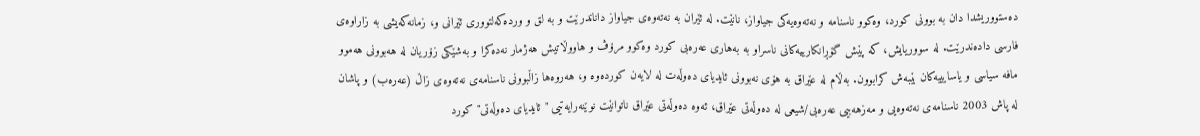ده‌ستووریشدا دان به‌ بوونی كورد، وه‌كوو ناسنامه‌ و نه‌ته‌وه‌یه‌كی جیاواز، نانێت. له‌ ئێران به‌‌ نه‌ته‌وه‌ی جیاواز‌ داناندرێت و به‌ لق و ورده‌كه‌لتووری ئێرانی و، زمانه‌كه‌یشی به‌ زاراوه‌ی فارسی داده‌ندرێت. له‌ سووریایش، كه‌ پێش گۆڕانكارییه‌كانی ناسراو به ‌به‌هاری عه‌ره‌بی كورد وه‌كوو مرۆڤ و هاووڵاتیش هه‌ژمار نه‌ده‌كرا و به‌شێكی زۆریان له‌ هه‌بوونی هه‌موو مافه سیاسی و یاسایییه‌كان بێبه‌ش كرابوون‌. به‌ڵام له‌ عێراق به‌ هۆی نه‌بوونی ئایدیای ده‌وڵه‌ت له ‌لایه‌ن كورده‌وه‌ و، هه‌روه‌ها زاڵبوونی ناسنامه‌ی نه‌ته‌وه‌ی زاڵ (عه‌ره‌ب) و پاشان له ‌پاش 2003 ناسنامه‌ی نه‌ته‌وه‌یی و مه‌زهه‌بیی عه‌ره‌بی/شیعی له‌ ده‌وڵه‌تی عێراق، ئه‌وه‌ ده‌وڵه‌تی عێراق ناتوانێت نوێنه‌رایه‌تیی "ئایدیای ده‌وڵه‌تی" كورد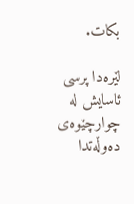بكات.

لێره‌دا پرسی ئاسایش له‌ چوارچێوه‌ی ده‌وڵه‌تدا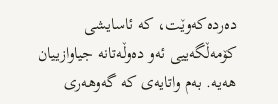ده‌رده‌كه‌وێت، كه‌ ئاسایشی كۆمه‌ڵگه‌ییی ئه‌و ده‌وڵه‌تانه‌ جیاوازییان هه‌یه‌. به‌م واتایه‌ی‌ كه‌ گه‌وهه‌ری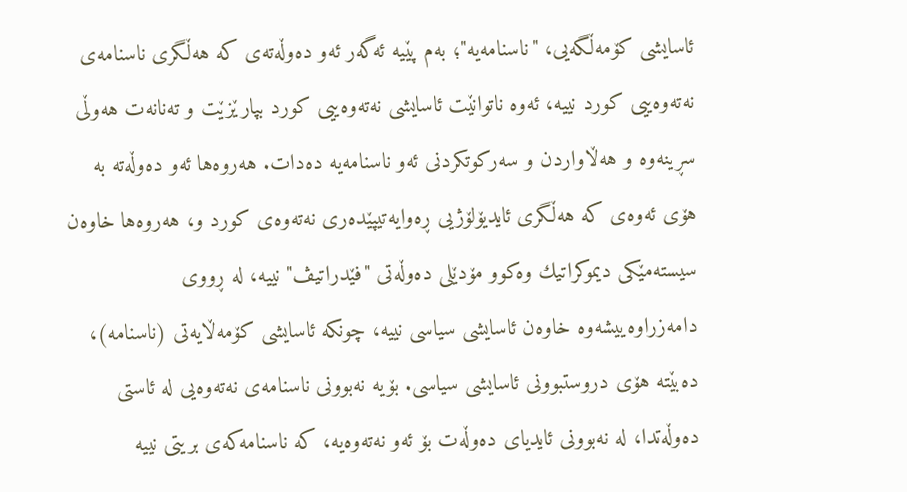ئاسایشی كۆمه‌ڵگه‌یی، "ناسنامه‌یه‌"؛ به‌م پێیه‌ ئه‌گه‌ر ئه‌و ده‌وڵه‌ته‌ی كه‌ هه‌ڵگری ناسنامه‌ی نه‌ته‌وه‌ییی كورد نییه‌، ئه‌وه‌ ناتوانێت ئاسایشی نه‌ته‌وه‌ییی كورد بپارێزێت و ته‌نانه‌ت هه‌وڵی سڕینه‌وه‌ و هه‌ڵاواردن و سه‌ركو‌تكردنی ئه‌و ناسنامه‌یه‌ ده‌دات. هه‌روه‌ها ئه‌و ده‌وڵه‌ته‌ به‌ هۆی ئه‌وه‌ی كه‌ هه‌ڵگری ئایدیۆلۆژیی ڕه‌وایه‌تیپێده‌ری نه‌ته‌وه‌ی كورد و، هه‌روه‌ها خاوه‌ن سیسته‌مێكی دیموكراتیك وه‌كوو مۆدێلی ده‌وڵه‌تی "فێدراتیڤ" نییه‌، له ‌ڕووی دامه‌زراوه‌ییشه‌وه خاوه‌ن ئاسایشی سیاسی نییه‌، چونكه‌ ئاسایشی كۆمه‌ڵایه‌تی (ناسنامه‌)، ده‌بێته‌ هۆی دروستبوونی ئاسایشی سیاسی. بۆیه‌ نه‌بوونی ناسنامه‌ی نه‌ته‌وه‌یی له‌ ئاستی ده‌وڵه‌تدا، له‌ نه‌بوونی ئایدیای ده‌وڵه‌ت بۆ ئه‌و نه‌ته‌وه‌یه،‌ كه‌ ناسنامه‌كه‌ی بریتی نییه‌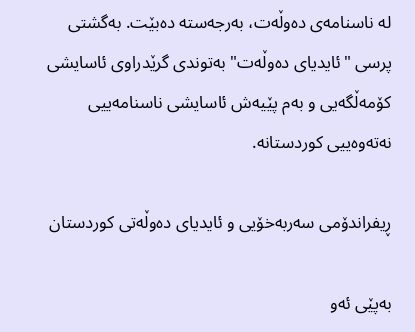له‌ ناسنامه‌ی ده‌وڵه‌ت، به‌رجه‌سته‌ ده‌بێت. به‌گشتی پرسی "ئایدیای ده‌وڵه‌ت" به‌توندی گرێدراوی ئاسایشی كۆمه‌ڵگه‌یی و به‌م پێیه‌ش ئاسایشی ناسنامه‌ییی نه‌ته‌وه‌ییی كوردستانه‌‌.

ڕیفراندۆمی سه‌ربه‌خۆیی و ئایدیای ده‌وڵه‌تی كوردستان

به‌پێی ئه‌و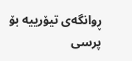ڕوانگه‌ی تیۆرییه‌ بۆ پرسی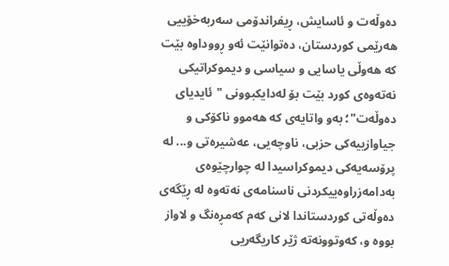ده‌وڵه‌ت و ئاسایش، ڕیفراندۆمی سه‌ربه‌خۆییی هه‌رێمی كوردستان، ده‌توانێت ئه‌و ڕووداوه‌ بێت كه‌ هه‌و‌ڵی یاسایی و سیاسی و دیموكراتیكی نه‌ته‌وه‌ی كورد بێت بۆ له‌دایكبوونی "ئایدیای ده‌وڵه‌ت"؛ به‌و‌ واتایه‌ی كه‌ هه‌موو ناكۆكی و جیاوازییه‌كی‌ حزبی، ناوچه‌یی، عه‌شیره‌تی و... له‌ پرۆسه‌یه‌كی دیموكراسیدا له‌ چوارچێوه‌ی به‌دامه‌زراوه‌ییكردنی ناسنامه‌ی نه‌ته‌وه‌ له‌ ڕێگه‌ی ده‌وڵه‌تی كوردستاندا لانی كه‌م كه‌مڕه‌نگ و لاواز بووه‌ و، كه‌وتوونه‌ته‌‌ ژێر كاریگه‌ریی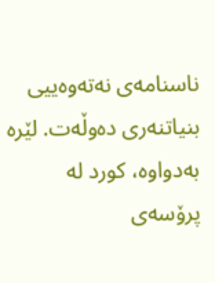ناسنامه‌ی نه‌ته‌وه‌ییی بنیاتنه‌ری ده‌وڵه‌ت. لێره‌ به‌دواوه‌، كورد له‌ پرۆسه‌ی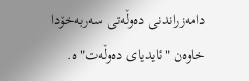دامه‌زراندنی ده‌وڵه‌تی سه‌ربه‌خۆدا خاوه‌ن "ئایدیای ده‌وڵه‌ت‌"ه‌.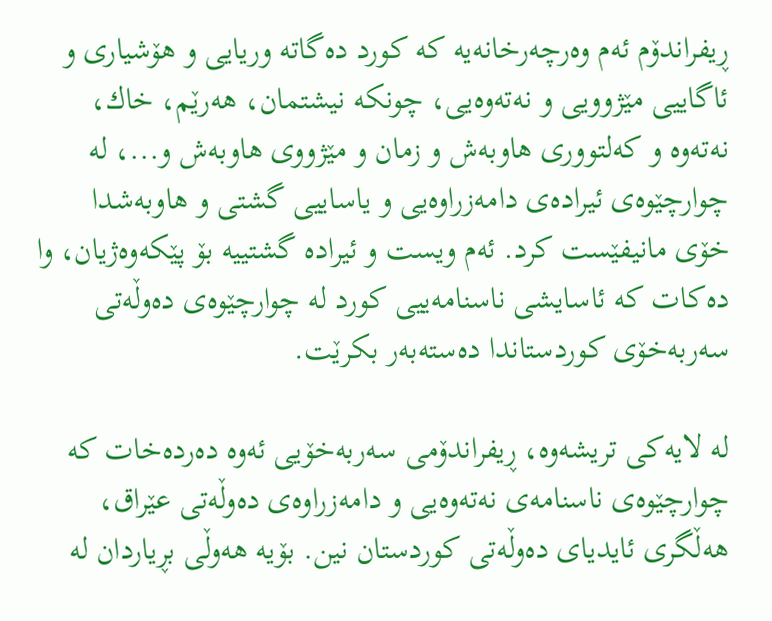ڕیفراندۆم ئه‌م وه‌رچه‌رخانه‌یه‌‌ كه‌ كورد ده‌گاته‌ وریایی و هۆشیاری و ئاگاییی مێژوویی و نه‌ته‌وه‌یی، چونكه‌ نیشتمان، هه‌رێم، خاك، نه‌ته‌وه‌ و كه‌لتووری هاوبه‌ش و زمان و مێژووی هاوبه‌ش و...، له‌ چوارچێوه‌ی ئیراده‌ی دامه‌زراوه‌یی و یاساییی گشتی و هاوبه‌شدا خۆی مانیفێست كرد. ئه‌م ویست و ئیراده‌ گشتییه‌ بۆ پێكه‌وه‌ژیان، وا ده‌كات كه‌ ئاسایشی ناسنامه‌ییی كورد له‌ چوارچێوه‌ی ده‌وڵه‌تی سه‌ربه‌خۆی كوردستاندا ده‌سته‌به‌ر بكرێت.

له ‌لایه‌كی تریشه‌وه‌، ڕیفراندۆمی سه‌ربه‌خۆیی ئه‌وه‌ ده‌رده‌خات كه‌ چوارچێوه‌ی ناسنامه‌ی نه‌ته‌وه‌یی و دامه‌زراوه‌ی ده‌وڵه‌تی عێراق، هه‌ڵگری ئایدیای ده‌وڵه‌تی كوردستان نین. بۆیه‌ هه‌وڵی بڕیاردان له‌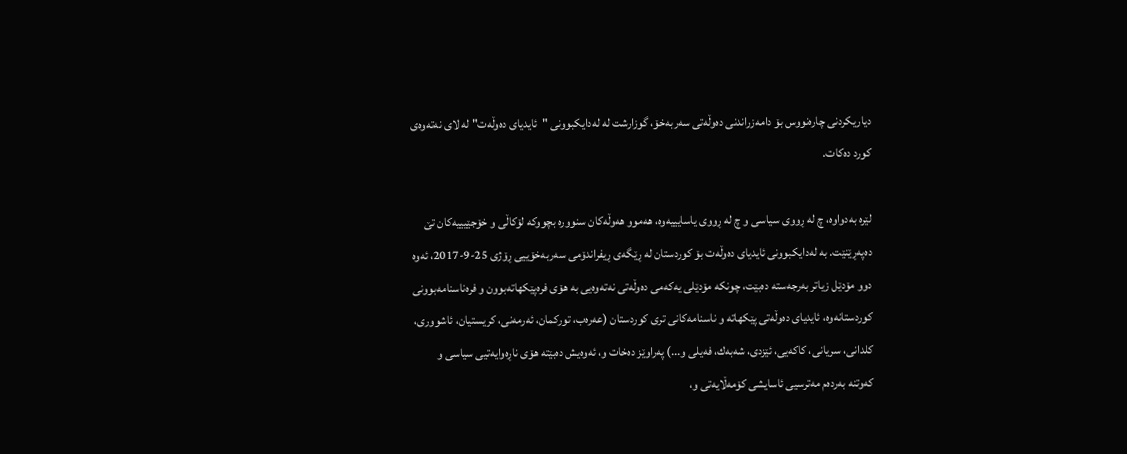دیاریكردنی چاره‌نووس بۆ دامه‌زراندنی ده‌وڵه‌تی سه‌ربه‌خۆ، گوزارشت له‌ له‌دایكبوونی "ئایدیای ده‌وڵه‌ت" له‌ لای نه‌ته‌وه‌ی كورد ده‌كات.

لێره‌ به‌دواوه،‌ چ له ‌ڕووی سیاسی و چ له ‌ڕووی یاسایییه‌وه،‌ هه‌موو هه‌وڵه‌كان سنووره‌ بچووكه‌ لۆكاڵی و خۆجێیییه‌كان تێ ده‌په‌ڕێنێت. به‌ له‌دایكبوونی ئایدیای ده‌وڵه‌ت بۆ كوردستان له‌ ڕێگه‌ی ڕیفراندۆمی سه‌ربه‌خۆییی ڕۆژی 25-9-2017، ئه‌وه‌ دوو مۆدێل زیاتر به‌رجه‌سته‌ ده‌بێت، چونكه‌ مۆدێلی یه‌كه‌می ده‌وڵه‌تی نه‌ته‌وه‌یی به‌ هۆی فره‌پێكهاته‌بوون و فره‌ناسنامه‌بوونی كوردستانه‌وه‌، ئایدیای ده‌وڵه‌تی پێكهاته‌ و ناسنامه‌كانی تری كوردستان (عه‌ره‌ب، توركمان، ئه‌رمه‌نی، كریستیان، ئاشووری، كلدانی، سریانی، كاكه‌یی، ئێزدی، شه‌به‌ك، فه‌یلی و...) په‌راوێز ده‌خات و، ئه‌وه‌یش ده‌بێته‌ هۆی ناڕه‌وایه‌تیی سیاسی و كه‌وتنه ‌به‌رده‌م مه‌ترسیی ئاسایشی كۆمه‌ڵایه‌تی و،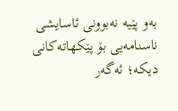به‌و پێیه‌ نه‌بوونی ئاسایشی ناسنامه‌یی بۆ پێكهاته‌كانی دیكه‌؛ ئه‌گه‌ر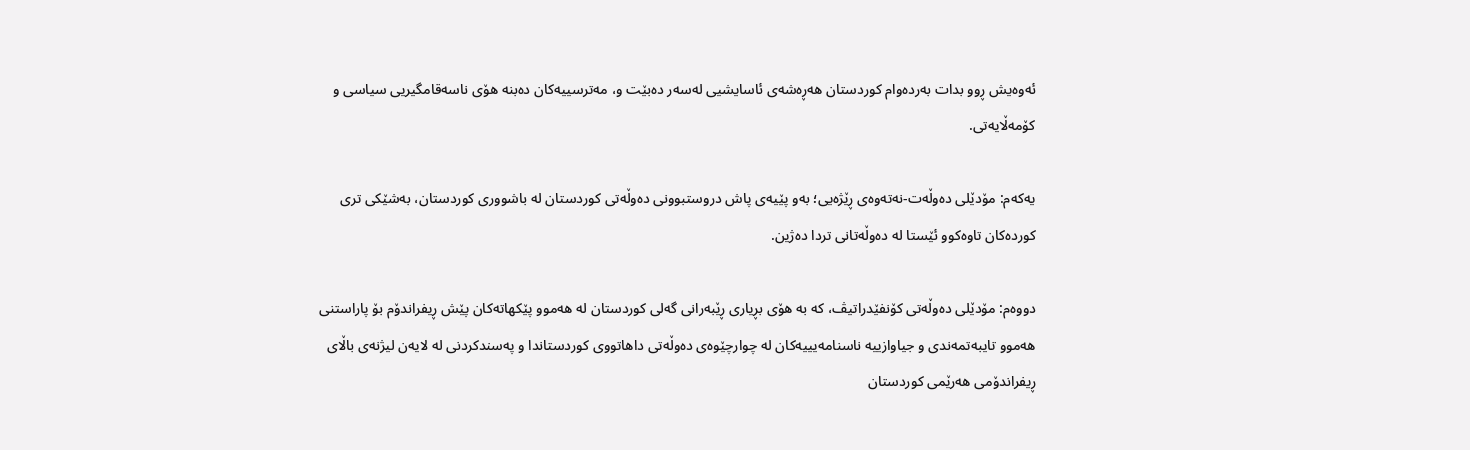ئه‌وه‌یش ڕوو بدات به‌رده‌وام كوردستان هه‌ڕه‌شه‌ی ئاسایشیی له‌سه‌ر ده‌بێت و، مه‌ترسییه‌كان ده‌بنه‌ هۆی ناسه‌قامگیریی سیاسی و كۆمه‌ڵایه‌تی.

یه‌كه‌م: مۆدێلی ده‌وڵه‌ت-نه‌ته‌وه‌ی ڕێژه‌یی؛ به‌و پێیه‌ی پاش دروستبوونی ده‌وڵه‌تی كوردستان له‌ باشووری كوردستان، به‌شێكی تری كورده‌كان تاوه‌كوو ئێستا له‌ ده‌وڵه‌تانی تردا ده‌ژین.

دووه‌م: مۆدێلی ده‌وڵه‌تی كۆنفێدراتیڤ، كه‌ به‌ هۆی بڕیاری ڕێبه‌رانی گه‌لی كوردستان له‌ هه‌موو پێكهاته‌كان پێش ڕیفراندۆم بۆ پاراستنی هه‌موو تایبه‌تمه‌ندی و جیاوازییه‌ ناسنامه‌یییه‌كان له‌ چوارچێوه‌ی ده‌وڵه‌تی داهاتووی كوردستاندا و په‌سندكردنی له ‌لایه‌ن لیژنه‌ی باڵای ڕیفراندۆمی هه‌رێمی كوردستان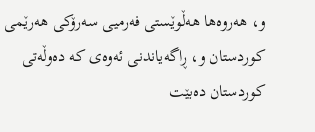و، هه‌روه‌ها هه‌ڵوێستی فه‌رمیی سه‌رۆكی هه‌رێمی كوردستان و، ڕاگه‌یاندنی ئه‌وه‌ی كه‌ ده‌وڵه‌تی كوردستان ده‌بێت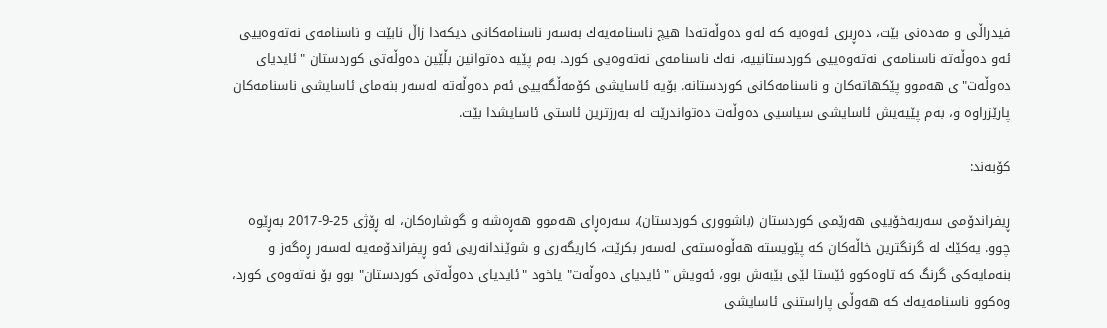فیدراڵی و مه‌ده‌نی بێت، ده‌ڕبری ئه‌وه‌یه‌ كه‌ له‌و ده‌وڵه‌ته‌دا هیچ ناسنامه‌یه‌ك به‌سه‌ر ناسنامه‌كانی دیكه‌دا زاڵ نابێت و ناسنامه‌ی نه‌ته‌وه‌ییی ئه‌و ده‌وڵه‌ته‌ ناسنامه‌ی نه‌ته‌وه‌ییی كوردستانییه،‌ نه‌ك ناسنامه‌ی نه‌ته‌وه‌یی كورد. به‌م پێیه‌ ده‌توانین بڵێین‌ ده‌وڵه‌تی كوردستان "ئایدیای ده‌وڵه‌ت"ی هه‌موو پێكهاته‌كان و ناسنامه‌كانی كوردستانه‌. بۆیه‌ ئاسایشی كۆمه‌ڵگه‌ییی ئه‌م ده‌وڵه‌ته‌ له‌سه‌ر بنه‌مای ئاسایشی ناسنامه‌كان پارێزراوه‌ و، به‌م پێیه‌یش ئاسایشی سیاسیی ده‌وڵه‌ت ده‌تواندرێت له‌ به‌رزترین ئاستی ئاسایشدا بێت.

كۆبه‌ند:

ڕیفراندۆمی سه‌ربه‌خۆییی هه‌رێمی كوردستان (باشووری كوردستان)، سه‌ره‌ڕای هه‌موو هه‌ڕه‌شه‌ و گوشاره‌كان، له‌ ڕۆژی 25-9-2017 به‌ڕێوه‌ چوو. یه‌كێك له‌ گرنگترین خاڵه‌كان كه‌ پێویسته‌ هه‌ڵوه‌سته‌ی له‌سه‌ر بكرێت، كاریگه‌ری و شوێندانه‌ریی ئه‌و ڕیفراندۆمه‌‌یه‌ له‌سه‌ر ڕه‌گه‌ز و بنه‌مایه‌كی گرنگ كه‌ تاوه‌كوو ئێستا لێی بێبه‌ش بوو، ئه‌ویش "ئایدیای ده‌وڵه‌ت" یاخود "ئایدیای ده‌وڵه‌تی كوردستان" بوو بۆ نه‌ته‌وه‌ی كورد، وه‌كوو ناسنامه‌یه‌ك كه‌ هه‌وڵی پاراستنی ئاسایشی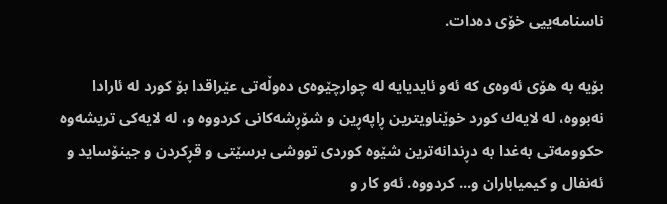ناسنامه‌ییی خۆی ده‌دات.

بۆیه‌ به‌ هۆی ئه‌وه‌ی كه‌ ئه‌و ئایدیایه‌ له‌ چوارچێوه‌ی ده‌وڵه‌تی عێراقدا بۆ كورد له‌ ئارادا نه‌بووه،‌ له ‌لایه‌ك كورد خوێناویترین ڕاپه‌ڕین و شۆڕشه‌كانی كردووه‌ و، له ‌لایه‌كی تریشه‌وه‌ حكوومه‌تی به‌غدا به‌ دڕندانه‌ترین شێوه‌ كوردی تووشی برسێتی و قڕكردن و جینۆساید و ئه‌نفال و كیمیاباران و... كردووه‌. ئه‌و كار و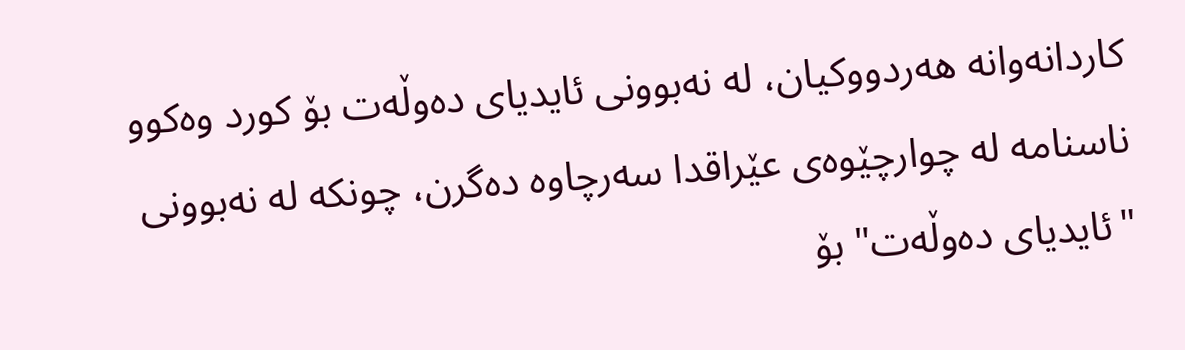كاردانه‌وانه هه‌ردووكیان‌،‌ له‌ نه‌بوونی ئایدیای ده‌وڵه‌ت بۆ كورد وه‌كوو ناسنامه له‌ چوارچێوه‌ی عێراقدا‌ سه‌رچاوه‌ ده‌گرن، چونكه‌ له‌ نه‌بوونی "ئایدیای ده‌وڵه‌ت" بۆ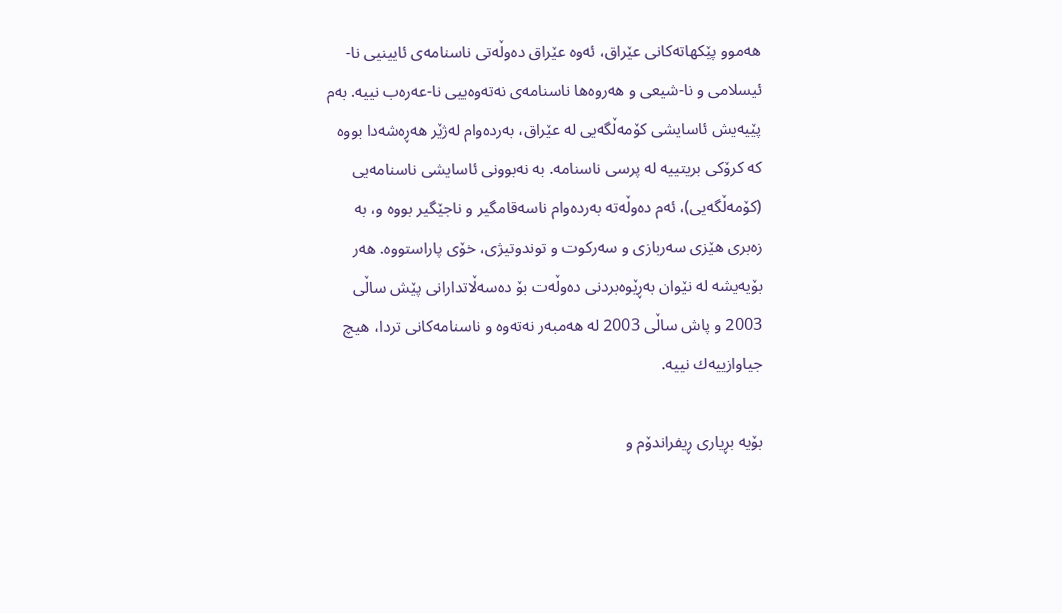هه‌موو پێكهاته‌كانی عێراق، ئه‌وه‌ عێراق ده‌وڵه‌تی ناسنامه‌ی‌ ئایینیی نا-ئیسلامی و نا-شیعی و هه‌روه‌ها ناسنامه‌ی نه‌ته‌وه‌ییی نا-عه‌ره‌ب نییه‌. به‌م پێیه‌یش ئاسایشی كۆمه‌ڵگه‌یی له‌ عێراق، به‌رده‌وام له‌ژێر هه‌ڕه‌شه‌دا بووه‌ كه‌ كرۆكی بریتییه‌‌ له‌ پرسی ناسنامه‌. به ‌نه‌بوونی ئاسایشی ناسنامه‌یی (كۆمه‌ڵگه‌یی)، ئه‌م ده‌وڵه‌ته‌ به‌رده‌وام ناسه‌قامگیر و ناجێگیر بووه‌ و، به‌ زه‌بری هێزی سه‌ربازی و سه‌ركوت و توندوتیژی، خۆی پاراستووه‌. هه‌ر بۆیه‌یشه‌ له‌ نێوان به‌ڕێوه‌بردنی ده‌وڵه‌ت بۆ ده‌سه‌ڵاتدارانی پێش ساڵی 2003 و پاش ساڵی 2003 له ‌هه‌مبه‌ر نه‌ته‌وه‌ و ناسنامه‌كانی تردا، هیچ جیاوازییه‌ك نییه‌.

بۆیه‌ بڕیاری ڕیفراندۆم و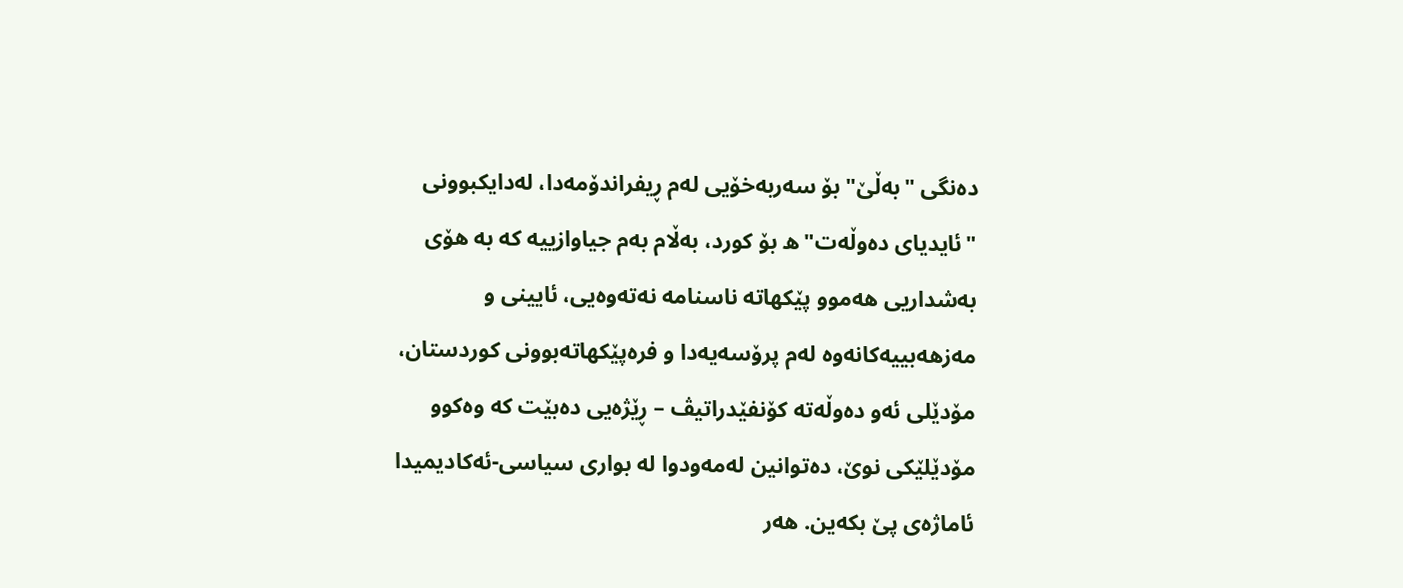ده‌نگی "به‌ڵێ" بۆ سه‌ربه‌خۆیی له‌م ڕیفراندۆمه‌دا، له‌دایكبوونی "ئایدیای ده‌وڵه‌ت"ه‌ بۆ كورد، به‌ڵام به‌م جیاوازییه‌ كه‌ به‌ هۆی  به‌شداریی هه‌موو پێكهاته‌ ناسنامه‌ نه‌ته‌وه‌یی، ئایینی و مه‌زهه‌بییه‌كانه‌وه‌ له‌م پرۆسه‌یه‌دا و فره‌پێكهاته‌بوونی كوردستان، مۆدێلی ئه‌و ده‌وڵه‌ته‌ كۆنفێدراتیڤ – ڕێژه‌یی ده‌بێت كه‌ وه‌كوو مۆدێلێكی نوێ، ده‌توانین له‌مه‌ودوا‌ له‌ بواری سیاسی-ئه‌كادیمیدا ئاماژه‌ی پێ بكه‌ین. هه‌ر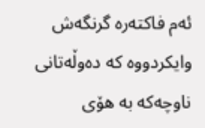ئه‌م فاكته‌ره‌ گرنگه‌ش وایكردووه‌ كه‌ ده‌وڵه‌تانی ناوچه‌كه‌ به‌ هۆی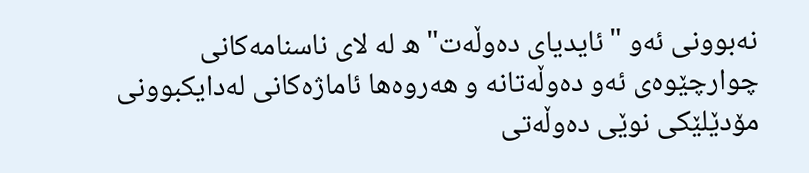نه‌بوونی ئه‌و "ئایدیای ده‌وڵه‌ت"ه‌ له‌ لای ناسنامه‌كانی چوارچێوه‌ی ئه‌و ده‌وڵه‌تانه‌ و هه‌روه‌ها ئاماژه‌كانی له‌دایكبوونی مۆدێلێكی نوێی ده‌وڵه‌تی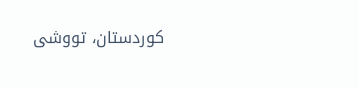كوردستان، تووشی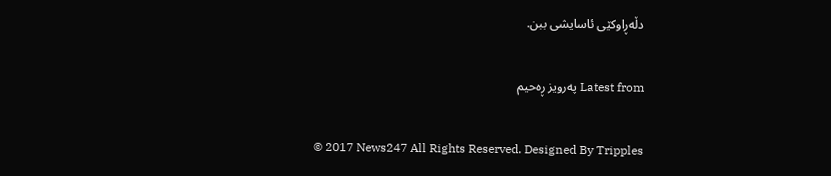دڵه‌ڕاوكێی ئاسایشی ببن‌.

Latest from پەرویز ڕەحیم

© 2017 News247 All Rights Reserved. Designed By Tripples